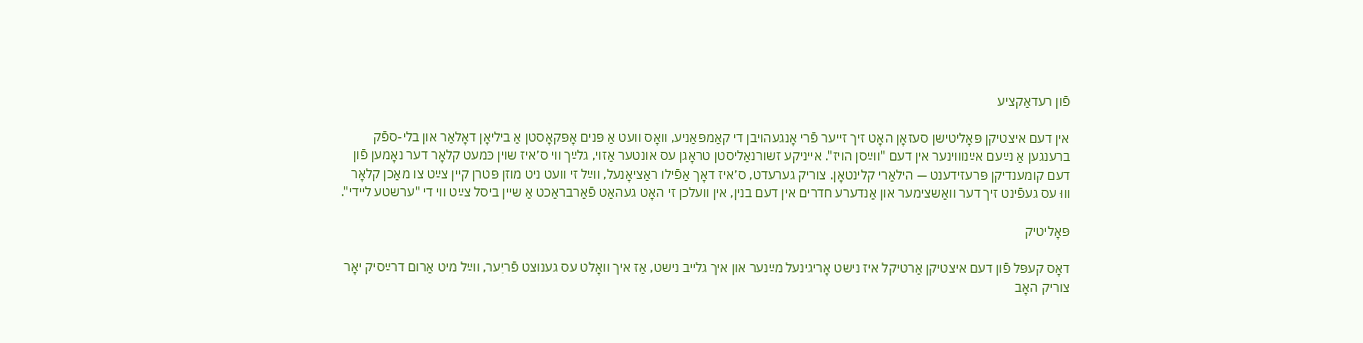פֿון רעדאַקציע

אין דעם איצטיקן פּאָליטישן סעזאָן האָט זיך זייער פֿרי אָנגעהויבן די קאַמפּאַניע, וואָס וועט אַ פּנים אָפּקאָסטן אַ ביליאָן דאָלאַר און בלי-ספֿק ברענגען אַ נײַעם אײַנוווינער אין דעם "ווײַסן הויז". אייניקע זשורנאַליסטן טראָגן עס אונטער אַזוי, גלײַך ווי ס׳איז שוין כּמעט קלאָר דער נאָמען פֿון דעם קומענדיקן פּרעזידענט — הילאַרי קלינטאָן. צוריק גערעדט, ס׳איז דאָך אַפֿילו ראַציאָנעל, ווײַל זי וועט ניט מוזן פּטרן קיין צײַט צו מאַכן קלאָר וווּ עס געפֿינט זיך דער וואַשצימער און אַנדערע חדרים אין דעם בנין, אין וועלכן זי האָט געהאַט פֿאַרבראַכט אַ שיין ביסל צײַט ווי די "ערשטע ליידי".

פּאָליטיק

דאָס קעפּל פֿון דעם איצטיקן אַרטיקל איז נישט אָריגינעל מײַנער און איך גלייב נישט, אַז איך וואָלט עס גענוצט פֿריִער, ווײַל מיט אַרום דרײַסיק יאָר צוריק האָב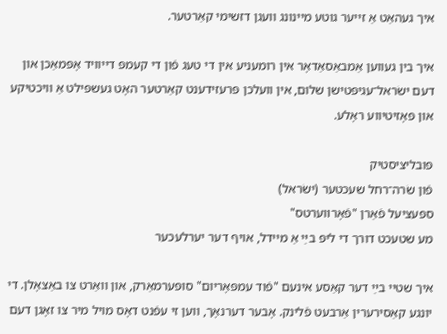איך געהאַט אַ זייער גוטע מיינונג וועגן דזשימי קאַרטער.

איך בין געווען אַמבאַסאַדאָר אין רומעניע אין די טעג פֿון די קעמפּ דייוויד אָפּמאַכן און דעם ישׂראל־עגיפּטישן שלום, אין וועלכן פּרעזידענט קאַרטער האָט געשפּילט אַ וויכטיקע און פּאָזיטיווע ראָלע.

פּובליציסטיק
פֿון שׂרה־רחל שעכטער (ישׂראל)
ספּעציעל פֿאַרן "פֿאָרװערטס"
מע שטעכט דורך די ליפּ בײַ אַ מיידל, אויף דער יערלעכער

איך שטיי בײַ דער קאַסע אינעם "פֿוד עמפּאָריום" סופּערמאַרק, און וואַרט צו באַצאָלן. די יונגע קאַסירערין אַרבעט פֿלינק. אָבער דערנאָך, ווען זי עפֿנט דאָס מויל מיר צו זאָגן דעם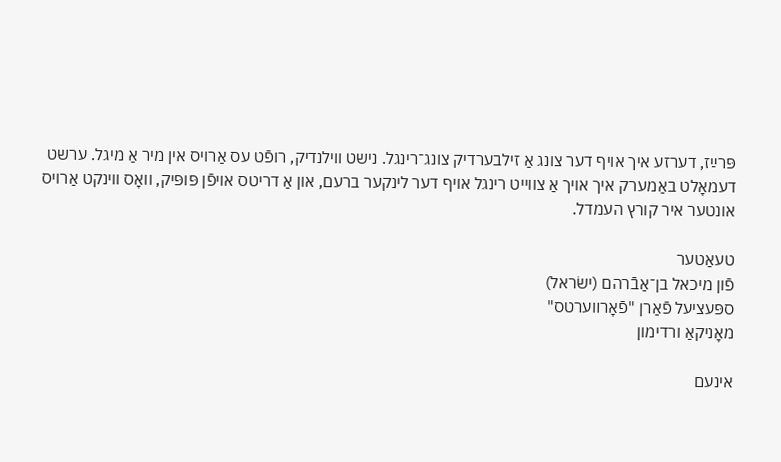פּרײַז, דערזע איך אויף דער צונג אַ זילבערדיק צונג־רינגל. נישט ווילנדיק, רופֿט עס אַרויס אין מיר אַ מיגל. ערשט דעמאָלט באַמערק איך אויך אַ צווייט רינגל אויף דער לינקער ברעם, און אַ דריטס אויפֿן פּופּיק, וואָס ווינקט אַרויס אונטער איר קורץ העמדל.

טעאַטער
פֿון מיכאל בן־אַבֿרהם (ישׂראל)
ספּעציעל פֿאַרן "פֿאָרװערטס"
מאָניקאַ ורדימון

אינעם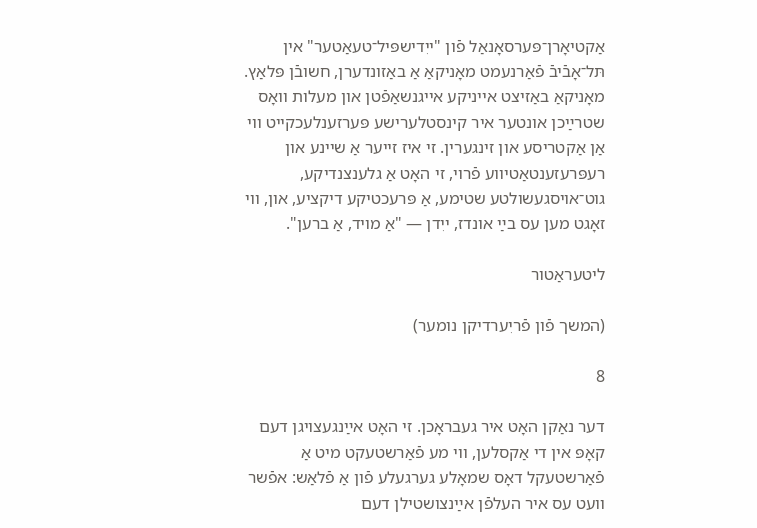אַקטיאָרן־פּערסאָנאַל פֿון "ייִדישפּיל־טעאַטער" אין תּל־אָבֿיבֿ פֿאַרנעמט מאָניקאַ אַ באַזונדערן, חשובֿן פּלאַץ. מאָניקאַ באַזיצט אייניקע אייגנשאַפֿטן און מעלות וואָס שטרײַכן אונטער איר קינסטלערישע פּערזענלעכקייט ווי אַן אַקטריסע און זינגערין. זי איז זייער אַ שיינע און רעפּרעזענטאַטיווע פֿרוי, זי האָט אַ גלענצנדיקע, גוט־אויסגעשולטע שטימע, אַ פּרעכטיקע דיקציע, און, ווי זאָגט מען עס בײַ אונדז, ייִדן — "אַ מויד, אַ ברען".

ליטעראַטור

(המשך פֿון פֿריִערדיקן נומער)

8

דער נאַקן האָט איר געבראָכן. זי האָט אײַנגעצויגן דעם קאָפּ אין די אַקסלען, ווי מע פֿאַרשטעקט מיט אַ פֿאַרשטעקל דאָס שמאָלע גערגעלע פֿון אַ פֿלאַש: אפֿשר וועט עס איר העלפֿן אײַנצושטילן דעם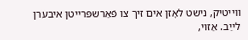ווייטיק, נישט לאָזן אים זיך צו פֿאַרשפּרייטן איבערן לײַב. אַזוי,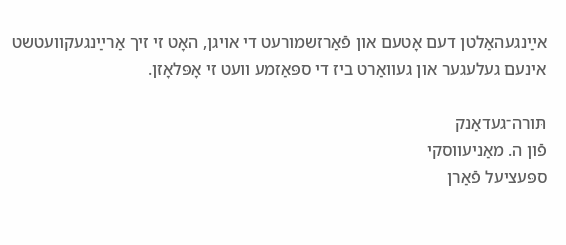אײַנגעהאַלטן דעם אָטעם און פֿאַרזשמורעט די אויגן, האָט זי זיך אַרײַנגעקוועטשט אינעם געלעגער און געוואַרט ביז די ספּאַזמע וועט זי אָפּלאָזן.

תּורה־געדאַנק
פֿון ה. מאַניעווסקי
ספּעציעל פֿאַרן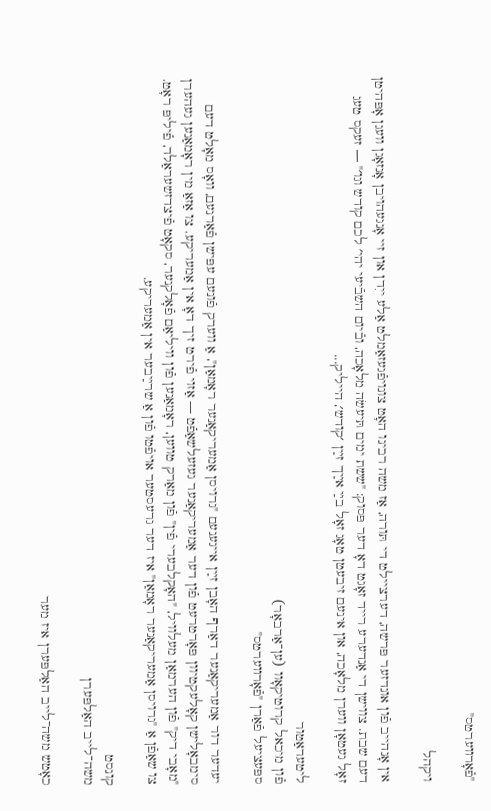"פֿאָרװערטס"

ויקהל

אין אָנהייב פֿון אונדזער פּרשה, דערציילט די תּורה, אַז משה רבינו האָט צונויפֿגעזאַמלט אַלע ייִדן און זיי אָנגעהויבן אָנזאָגן וועגן אָפּהיטן דעם שבת. צווישן די אַנדערע רייד זאָגט דאָ דער פּסוק: "ששת ימים תּיעשׂה מלאָכה, ובֿיום השבֿיעי יהי׳ לכם קודש וגו׳" — זעקס טעג זאָל געטאָן ווערן מלאָכה, און אינעם זיבעטן טאָג זאָל בײַ אײַך זײַן ׳קודש׳, הייליק...

ליטעראַטור
פֿון מיכאל קרוטיקאָוו (ען־אַרבאָר)
ספּעציעל פֿאַרן "פֿאָרװערטס"

יעדער דור אַמעריקאַנער דאַרף האָבן זײַן אייגענעם "גרויסן אַמעריקאַנער ראָמאַן", אַ ווערק פֿונעם עפּישן פֿאַרנעם, וואָס מאָלט דעם סימבאָלישן קאָלעקטיוון פּאָרטרעט פֿון דער אַמעריקאַנער געזעלשאַפֿט — אַזוי פֿירט זיך דאָ אין אַמעריקע. צו אַזאַ מין ראָמאַנען געהערן "מאָבי דיק" פֿון הערמאַן מעלוויל, "האָקלבערי פֿין" פֿון מאַרק טווען, ראָמאַנען פֿון וויליאַם פֿאָלקנער, סקאָט פֿיצדזשעראַלד, פֿיליפּ ראָט. צו שאַפֿן אַ "גרויסן אַמעריקאַנער ראָמאַן" איז דער גרעסטער אויפֿטו פֿון אַ שרײַבער אין אַמעריקע.

קונסט
משה־לייב האַלפּערן

כאָטש משה־לייב האַלפּערן איז מער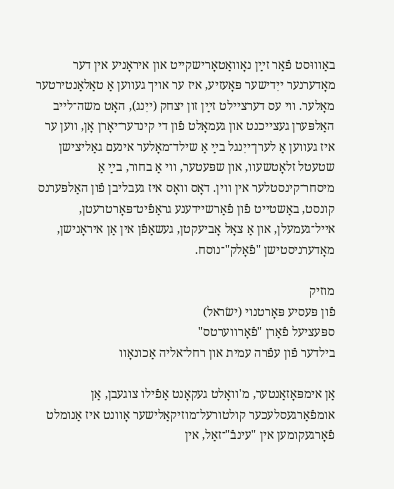באַוווּסט פֿאַר זײַן נאָוואַטאָרישקייט און איראָניע אין דער מאָדערנער ייִדישער פּאָעזיע, איז ער אויך געווען אַ טאַלאַנטירטער מאָלער. ווי עס דערציילט זײַן זון יצחק (ייִנג), האָט משה־לייב האַלפּערן געצייכנט און געמאָלט פֿון די קינדער־יאָרן אָן, ווען ער איז געווען אַ לערן־ייִנגל בײַ אַ שילד־מאָלער אינעם גאַליצישן שטעטל זלאָטשעוו, און שפּעטער, ווי אַ בחור, בײַ אַ מיסחר־קינסטלער אין ווין. דאָס וואָס איז געבליבן פֿון האַלפּערנס קונסט, באַשטייט פֿון פֿאַרשיידענע גראַפֿיט־פּאָרטרעטן, אייל־געמעלן, און אַ צאָל אָביעקטן, געשאַפֿן אין אַן איראָנישן, מאָדערניסטישן "פֿאָלק"־נוסח.

מוזיק
פֿון פּעסיע פּאָרטנוי (ישׂראל)
ספּעציעל פֿאַרן "פֿאָרװערטס"
בילדער פֿון עפֿרה עמית און רחל־אליה אַכונאָוו

אַן אימפּאָזאַנטער, מ'וואָלט געקאָנט אַפֿילו צוגעבן, אַן אומפֿאַרגעסלעכער קולטורעל־מוזיקאַלישער אָוונט איז אַנומלט פֿאָרגעקומען אין "עינבֿ"־זאַל, אין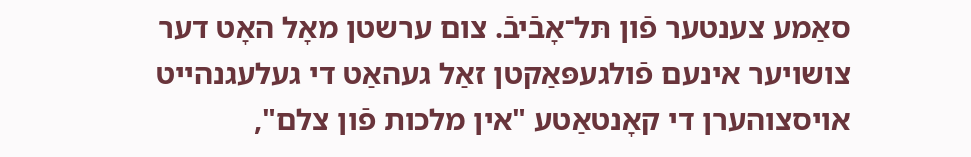סאַמע צענטער פֿון תּל־אָבֿיבֿ. צום ערשטן מאָל האָט דער צושויער אינעם פֿולגעפּאַקטן זאַל געהאַט די געלעגנהייט אויסצוהערן די קאָנטאַטע "אין מלכות פֿון צלם",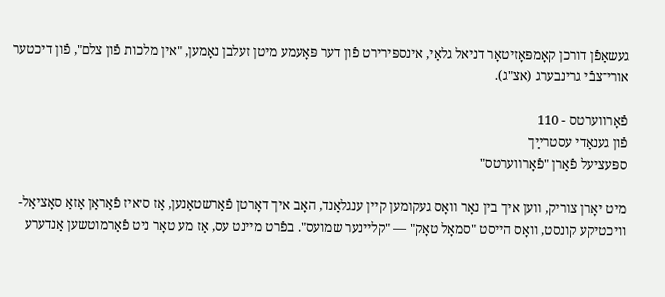געשאַפֿן דורכן קאָמפּאָזיטאָר דניאל גלאַי, אינספּירירט פֿון דער פּאָעמע מיטן זעלבן נאָמען, "אין מלכות פֿון צלם", פֿון דיכטער אורי־צבֿי גרינבערג (אצ"ג).

פֿאָרווערטס - 110
פֿון גענאַדי עסטרײַך
ספּעציעל פֿאַרן "פֿאָרװערטס"

מיט יאָרן צוריק, ווען איך בין נאָר וואָס געקומען קיין ענגלאַנד, האָב איך דאָרטן פֿאַרשטאַנען, אַז ס׳איז פֿאַראַן אַזאַ סאָציאַל-וויכטיקע קונסט, וואָס הייסט "סמאָל טאָק" — "קליינער שמועס". בפֿרט מיינט עס, אַז מע טאָר ניט פֿאַרמוטשען אַנדערע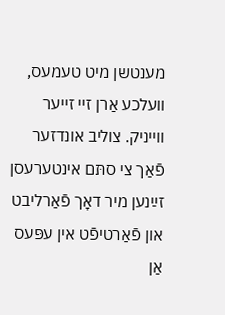מענטשן מיט טעמעס, וועלכע אַרן זיי זייער ווייניק. צוליב אונדזער פֿאַך צי סתּם אינטערעסן זײַנען מיר דאָך פֿאַרליבט און פֿאַרטיפֿט אין עפּעס אַן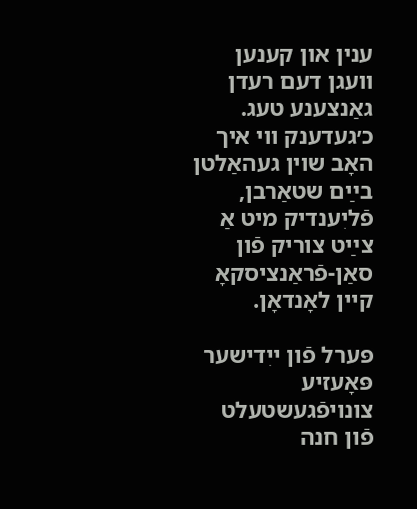ענין און קענען וועגן דעם רעדן גאַנצענע טעג. כ׳געדענק ווי איך האָב שוין געהאַלטן בײַם שטאַרבן, פֿליִענדיק מיט אַ צײַט צוריק פֿון סאַן-פֿראַנציסקאָ קיין לאָנדאָן.

פּערל פֿון ייִדישער פּאָעזיע
צונויפֿגעשטעלט פֿון חנה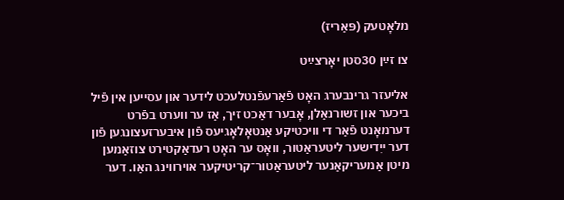מלאָטעק (פּאַריז)

צו זײַן 30סטן יאָרצײַט

אליעזר גרינבערג האָט פֿאַרעפֿנטלעכט לידער און עסייען אין פֿיל ביכער און זשורנאַלן, אָבער דאַכט זיך, אַז ער ווערט בפֿרט דערמאָנט פֿאַר די וויכטיקע אַנטאָלאָגיעס פֿון איבערזעצונגען פֿון דער ייִדישער ליטעראַטור, וואָס ער האָט רעדאַקטירט צוזאַמען מיטן אַמעריקאַנער ליטעראַטור־קריטיקער אוירווינג האַו. דער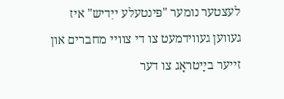לעצטער נומער "פּינטעלע ייִדיש" איז געווען געווידמעט צו די צוויי מחברים און זייער בײַטראָג צו דער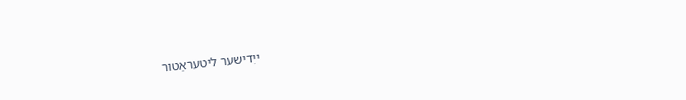ייִדישער ליטעראַטור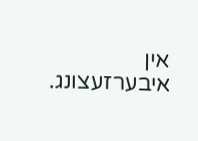אין איבערזעצונג.